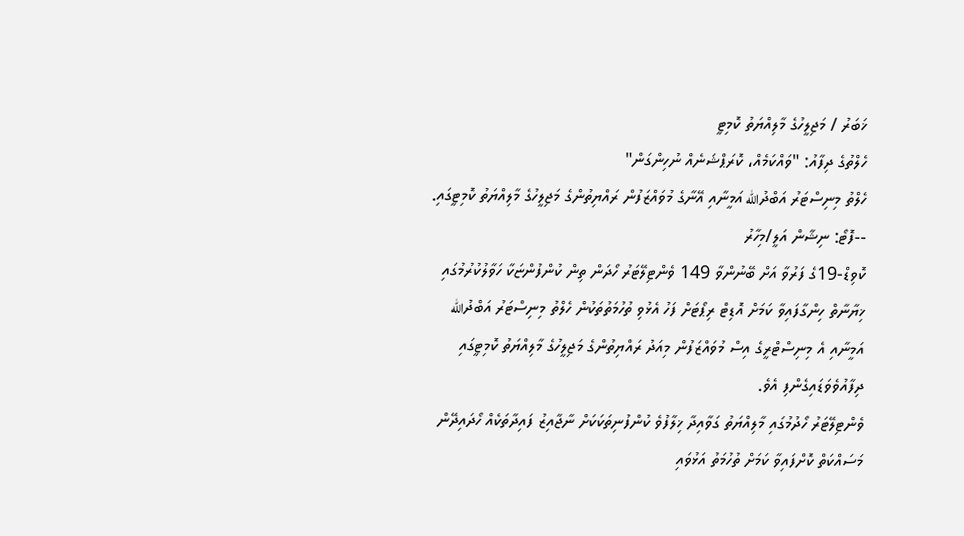ޚަބަރު / މަޖިލީހުގެ މާލިއްޔަތު ކޮމިޓީ
ހެލްތުގެ ދިފާއު: "ވައްކަމެއް، ކޮރަޕްޝަނެއް ނުހިންގަން"
ހެލްތު މިނިސްޓަރު އަބްދުالله އަމީނާއި އޭނާގެ މުވައްޒަފުން ރައްޔިތުންގެ މަޖިލީހުގެ މާލިއްޔަތު ކޮމިޓީގައި. --ފޮޓޯ: ނިޝާން އަލީ/މިހާރު
ކޮވިޑް-19ގެ ފަރުވާ އަށް ބޭނުންވާ 149 ވެންޓިލޭޓަރު ހޯދަން ތިން ކުންފުންޏަކާ ހަވާލުކުރުމުގައި ޚިޔާނާތް ހިންގާފައިވާ ކަމަށް އޮޑިޓް ރިޕޯޓަށް ފަހު އެޅުވި ތުހުމަތުތަކުން ހެލްތު މިނިސްޓަރު އަބްދުالله އަމީނާއި އެ މިނިސްޓްރީގެ އިސް މުވައްޒަފުން މިއަދު ރައްޔިތުންގެ މަޖިލީހުގެ މާލިއްޔަތު ކޮމިޓީގައި ދިފާއުވެވަޑައިގެންފި އެވެ.
ވެންޓިލޭޓަރު ހޯދުމުގައި މާލިއްޔަތު ގަވާއިދާ ޚިލާފުވެ ކުންފުނިތަކަކަށް ނާޖާއިޒު ފައިދާތަކެއް ހޯދައިދޭން މަސައްކަތް ކޮށްފައިވާ ކަމަށް ތުހުމަތު އަޅުވައި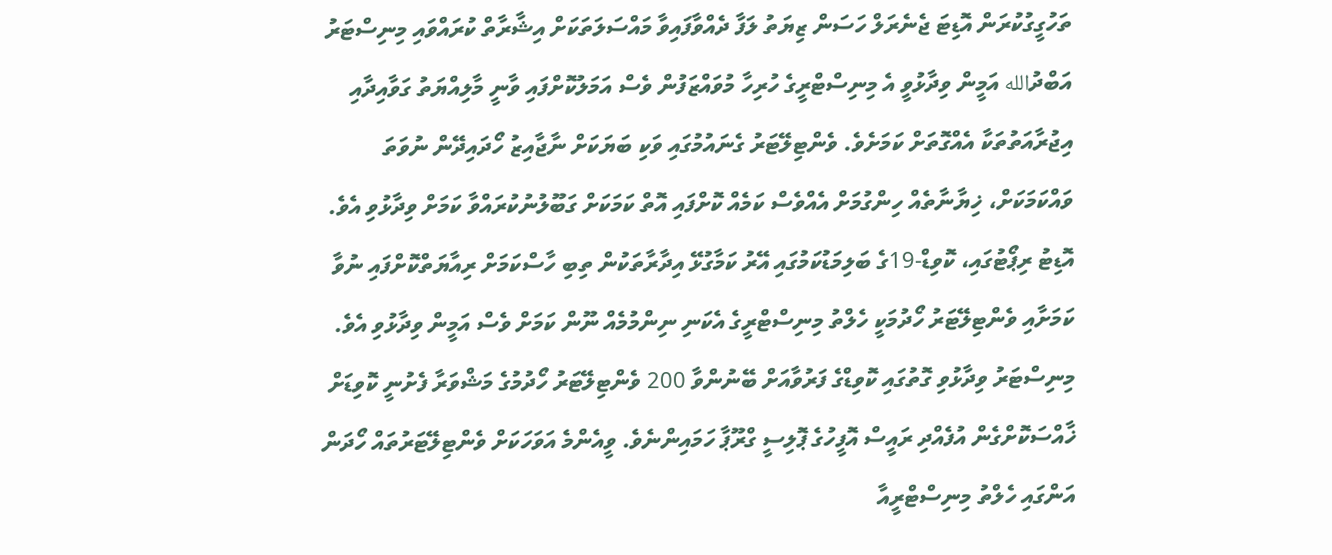ތަހުގީގުކުރަން އޮޑިޓަ ޖެނެރަލް ހަސަން ޒިޔަތު ލަފާ ދެއްވާފައިވާ މައްސަލަތަކަށް އިޝާރާތް ކުރައްވައި މިނިސްޓަރު އަބްދުالله އަމީން ވިދާޅުވީ އެ މިނިސްޓްރީގެ ހުރިހާ މުވައްޒަފުން ވެސް އަމަލުކޮށްފައި ވާނީ މާލިއްޔަތު ގަވާއިދާއި އިޖުރާއަތުތަކާ އެއްގޮތަށް ކަމަށެވެ. ވެންޓިލޭޓަރު ގެނައުމުގައި ވަކި ބަޔަކަށް ނާޖާއިޒު ހޯދައިދޭން ނުވަތަ ވައްކަމަކަށް، ޚިޔާނާތެއް ހިންގުމަށް އެއްވެސް ކަމެއް ކޮށްފައި އޮތް ކަމަކަށް ގަބޫލުނުކުރައްވާ ކަމަށް ވިދާޅުވި އެވެ.
އޮޑިޓު ރިޕޯޓުގައި، ކޮވިޑް-19ގެ ބަލިމަޑުކަމުގައި އޭރު ކަމާގުޅޭ އިދާރާތަކުން ތިބި ހާސްކަމަށް ރިއާޔަތްކޮށްފައި ނުވާ ކަމަށާއި ވެންޓިލޭޓަރު ހޯދުމަކީ ހެލްތު މިނިސްޓްރީގެ އެކަނި ނިންމުމެއް ނޫން ކަމަށް ވެސް އަމީން ވިދާޅުވި އެވެ.
މިނިސްޓަރު ވިދާޅުވި ގޮތުގައި ކޮވިޑްގެ ފަރުވާއަށް ބޭނުންވާ 200 ވެންޓިލޭޓަރު ހޯދުމުގެ މަޝްވަރާ ފެށުނީ ކޮވިޑަށް ޚާއްސަކޮށްގެން އުފެއްދި ރައީސް އޮފީހުގެ ޕޮލިސީ ގްރޫޕާ ހަމައިންނެވެ. ވީއެންމެ އަވަހަކަށް ވެންޓިލޭޓަރުތައް ހޯދަން އަންގައި ހެލްތު މިނިސްޓްރީއާ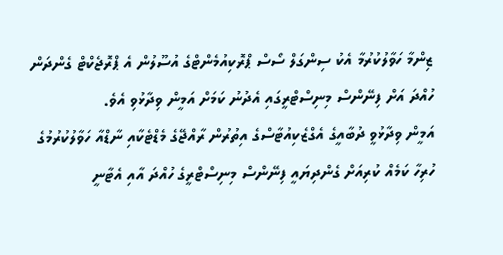ޒިންމާ ހަވާލުކުރުމާ އެކު ސިންގަލް ސޯސް ޕްރޮކިއުމެންޓްގެ އުސޫލުން އެ ޕްރޮޖެކްޓް ގެންދަން ހުއްދަ އަށް ފިނޭންސް މިނިސްޓްރީގައި އެދުނު ކަމަށް އަމީން ވިދާޅުވި އެވެ.
އަމީން ވިދާޅުވީ ދުބާއީގެ އެގްޒެކިއުޓާސްގެ އިތުރުން ރާއްޖޭގެ މެޑްޓެކާއި ނާޑްއާ ހަވާލުކުރުމުގެ ހުރިހާ ކަމެއް ކުރިއަށް ގެންދިޔައީ ފިނޭންސް މިނިސްޓްރީގެ ހުއްދަ އާއި އެޓާނީ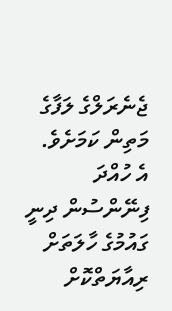ޖެނެރަލްގެ ލަފާގެ މަތިން ކަމަށެވެ.
އެ ހުއްދަ ފިނޭންސުން ދިނީ ގައުމުގެ ހާލަތަށް ރިއާޔަތްކޮށް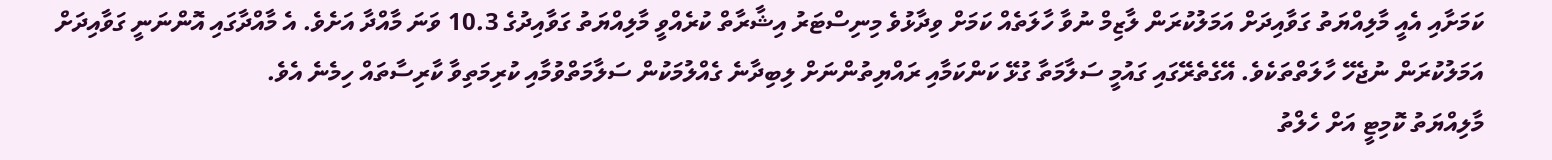ކަމަށާއި އެއީ މާލިއްޔަތު ގަވާއިދަށް އަމަލުކުރަން ލާޒިމް ނުވާ ހާލަތެއް ކަމަށް ވިދާޅުވެ މިނިސްޓަރު އިޝާރާތް ކުރެއްވީ މާލިއްޔަތު ގަވާއިދުގެ 10.3 ވަނަ މާއްދާ އަށެވެ. އެ މާއްދާގައި އޮންނަނީ ގަވާއިދަށް އަމަލުކުރަން ނުޖެހޭ ހާލަތްތަކެވެ. އޭގެތެރޭގައި ގައުމީ ސަލާމަތާ ގުޅޭ ކަންކަމާއި ރައްޔިތުންނަށް ލިބިދާނެ ގެއްލުމަކުން ސަލާމަތްވުމާއި ކުރިމަތިވާ ކާރިސާތައް ހިމެނެ އެވެ.
މާލިއްޔަތު ކޮމިޓީ އަށް ހެލްތު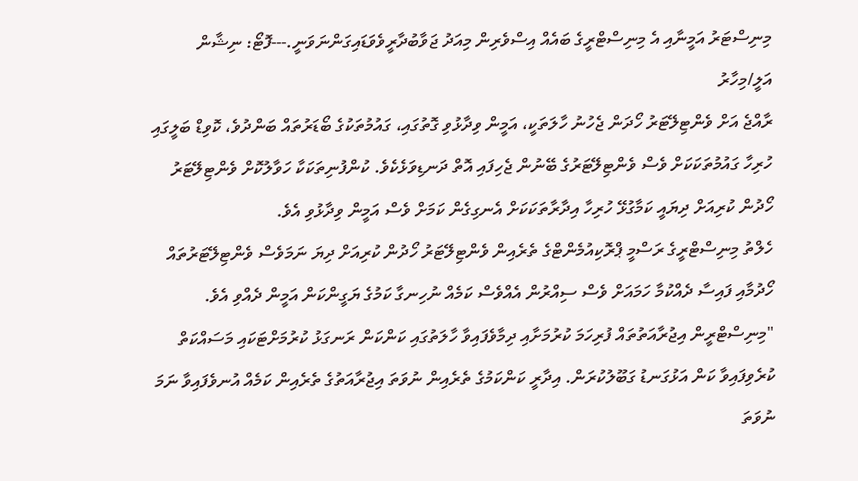މިނިސްޓަރު އަމީނާއި އެ މިނިސްޓްރީގެ ބައެއް އިސްވެރިން މިއަދު ޖަވާބުދާރީވެވަޑައިގަންނަވަނީ.---ފޮޓޯ: ނިޝާން އަލީ/މިހާރު
ރާއްޖެ އަށް ވެންޓިލޭޓަރު ހޯދަން ޖެހުނު ހާލަތަކީ، އަމީން ވިދާޅުވި ގޮތުގައި، ގައުމުތަކުގެ ބޯޑަރުތައް ބަންދުވެ، ކޮވިޑް ބަލީގައި ހުރިހާ ގައުމުތަކަކަށް ވެސް ވެންޓިލޭޓަރުގެ ބޭނުން ޖެހިފައި އޮތް ދަނޑިވަޅެކެވެ. ކުންފުނިތަކަކާ ހަވާލުކޮށް ވެންޓިލޭޓަރު ހޯދުން ކުރިއަށް ދިޔައީ ކަމާގުޅޭ ހުރިހާ އިދާރާތަކަކަށް އެނގިގެން ކަމަށް ވެސް އަމީން ވިދާޅުވި އެވެ.
ހެލްތު މިނިސްޓްރީގެ ރަސްމީ ޕްރޮކިއުމެންޓްގެ ތެރެއިން ވެންޓިލޭޓަރު ހޯދުން ކުރިއަށް ދިޔަ ނަމަވެސް ވެންޓިލޭޓަރުތައް ހޯދުމާއި ފައިސާ ދެއްކުމާ ހަމައަށް ވެސް ސިއްރުން އެއްވެސް ކަމެއް ނުހިނގާ ކަމުގެ ޔަގީންކަން އަމީން ދެއްވި އެވެ.
"މިނިސްޓްރީން އިޖުރާއަތުތައް ފުރިހަމަ ކުރުމަށާއި ދިމާވެފައިވާ ހާލަތުގައި ކަންކަން ރަނގަޅު ކުރުމަށްޓަކައި މަސައްކަތް ކުރެވިފައިވާ ކަން އަޅުގަނޑު ގަބޫލުކުރަން. އިދާރީ ކަންކަމުގެ ތެރެއިން ނުވަތަ އިޖުރާއަތުގެ ތެރެއިން ކަމެއް އުނވެފައިވާ ނަމަ ނުވަތަ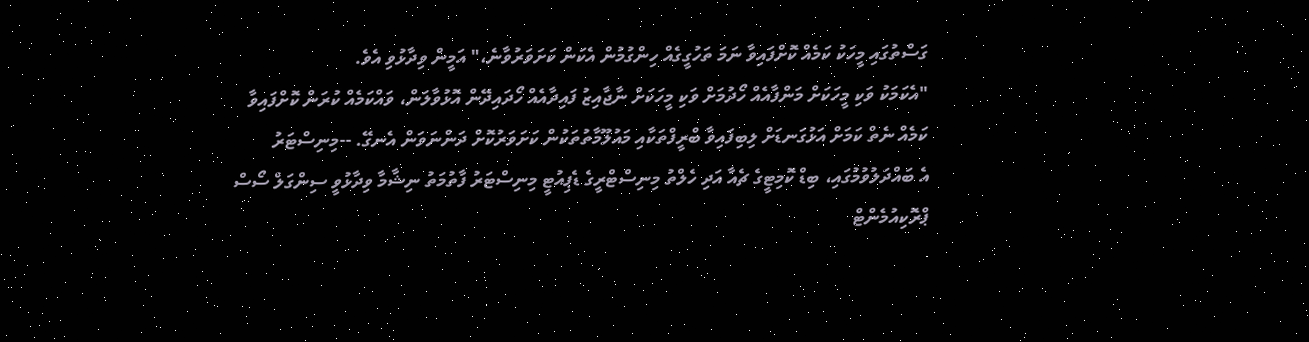ގަސްތުގައި މީހަކު ކަމެއް ކޮށްފައިވާ ނަމަ ތަހުގީގެއް ހިންގުމުން އެކަން ކަށަވަރުވާނެ،" އަމީން ވިދާޅުވި އެވެ.
"އެކަމަކު ވަކި މީހަކަށް މަންފާއެއް ހޯދުމަށް ވަކި މީހަކަށް ނާޖާއިޒު ފައިދާއެއް ހޯދައިދޭން އޮޅުވާލަން، ވައްކަމެއް ކުރަން ކޮށްފައިވާ ކަމެއް ނެތް ކަމަށް އަޅުގަނޑަށް ލިބިފައިވާ ބްރީފްތަކާއި މައުލޫމާތުތަކުން ކަށަވަރުކޮށް ދަންނަވަން އެނގޭ. --މިނިސްޓަރު
އެ ބައްދަލުވުމުގައި، ބިޑް ކޮމިޓީގެ ޗެއާ އަދި ހެލްތު މިނިސްޓްރީގެ ޑެޕިއުޓީ މިނިސްޓަރު ފާތުމަތު ނިޝާމާ ވިދާޅުވީ ސިންގަލް ސޯސް ޕްރޮކިއުމެންޓް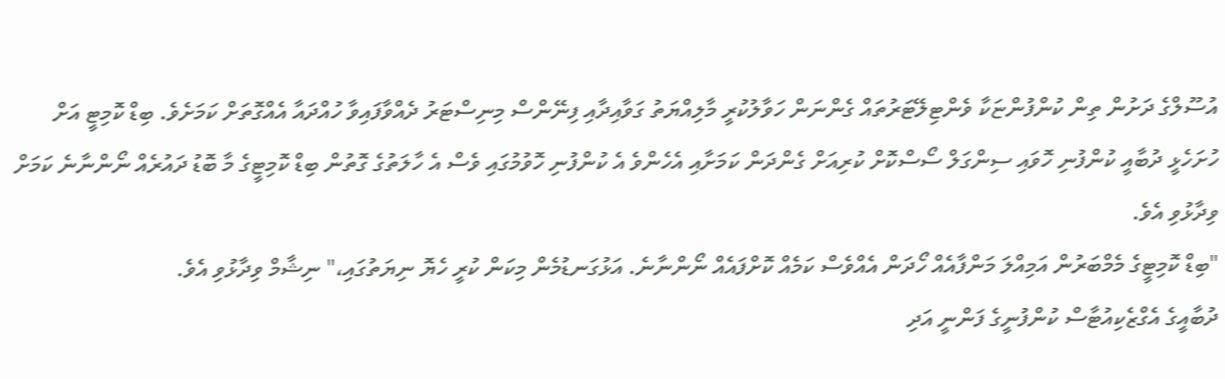އުސޫލްގެ ދަށުން ތިން ކުންފުންޏަކާ ވެންޓިލޭޓަރުތައް ގެންނަން ހަވާލުކުރީ މާލިއްޔަތު ގަވާއިދާއި ފިނޭންސް މިނިސްޓަރު ދެއްވާފައިވާ ހުއްދައާ އެއްގޮތަށް ކަމަށެވެ. ބިޑް ކޮމިޓީ އަށް ހުށަހެޅީ ދުބާއީ ކުންފުނި ހޮވައި ސިންގަލް ސޯސްކޮށް ކުރިއަށް ގެންދަން ކަމަށާއި އެހެންވެ އެ ކުންފުނި ހޮވުމުގައި ވެސް އެ ހާލަތުގެ ގޮތުން ބިޑް ކޮމިޓީގެ މާ ބޮޑު ދައުރެއް ނޯންނާނެ ކަމަށް ވިދާޅުވި އެވެ.
"ބިޑް ކޮމިޓީގެ މެމްބަރުން އަމިއްލަ މަންފާއެއް ހޯދަން އެއްވެސް ކަމެއް ކޮށްފައެއް ނޯންނާނެ. އަޅުގަނޑުމެން މިކަން ކުރީ ހެޔޮ ނިޔަތުގައި،" ނިޝާމް ވިދާޅުވި އެވެ.
ދުބާއީގެ އެގްޒެކިއުޓާސް ކުންފުނީގެ ފަންނީ އަދި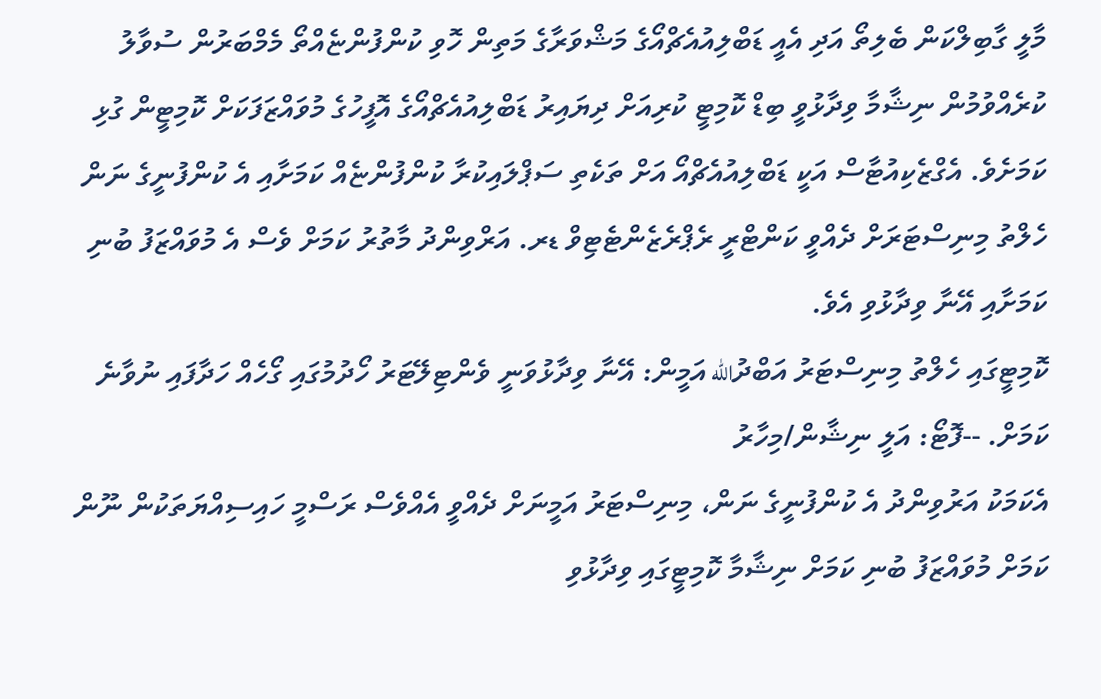މާލީ ގާބިލްކަން ބެލިތޯ އަދި އެއީ ޑަބްލިއުއެޗްއޯގެ މަޝްވަރާގެ މަތިން ހޮވި ކުންފުންޏެއްތޯ މެމްބަރުން ސުވާލު ކުރެއްވުމުން ނިޝާމާ ވިދާޅުވީ ބިޑް ކޮމިޓީ ކުރިއަށް ދިޔައިރު ޑަބްލިއުއެޗްއޯގެ އޮފީހުގެ މުވައްޒަފަކަށް ކޮމިޓީން ގުޅި ކަމަށެވެ. އެގްޒެކިއުޓާސް އަކީ ޑަބްލިއުއެޗްއޯ އަށް ތަކެތި ސަޕްލައިކުރާ ކުންފުންޏެއް ކަމަށާއި އެ ކުންފުނީގެ ނަން ހެލްތު މިނިސްޓަރަށް ދެއްވީ ކަންޓްރީ ރެޕްރެޒެންޓެޓިވް ޑރ. އަރްވިންދު މާތުރު ކަމަށް ވެސް އެ މުވައްޒަފު ބުނި ކަމަށާއި އޭނާ ވިދާޅުވި އެވެ.
ކޮމިޓީގައި ހެލްތު މިނިސްޓަރު އަބްދުالله އަމީން: އޭނާ ވިދާޅުވަނީ ވެންޓިލޭޓަރު ހޯދުމުގައި ގޯހެއް ހަދާފައި ނުވާނެ ކަމަށް. --ފޮޓޯ: އަލީ ނިޝާން/މިހާރު
އެކަމަކު އަރުވިންދު އެ ކުންފުނީގެ ނަން، މިނިސްޓަރު އަމީނަށް ދެއްވީ އެއްވެސް ރަސްމީ ހައިސިއްޔަތަކުން ނޫން ކަމަށް މުވައްޒަފު ބުނި ކަމަށް ނިޝާމާ ކޮމިޓީގައި ވިދާޅުވި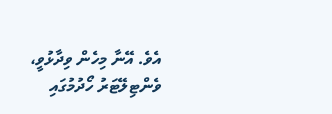އެވެ. އޭނާ މިހެން ވިދާޅުވީ، ވެންޓިލޭޓަރު ހޯދުމުގައި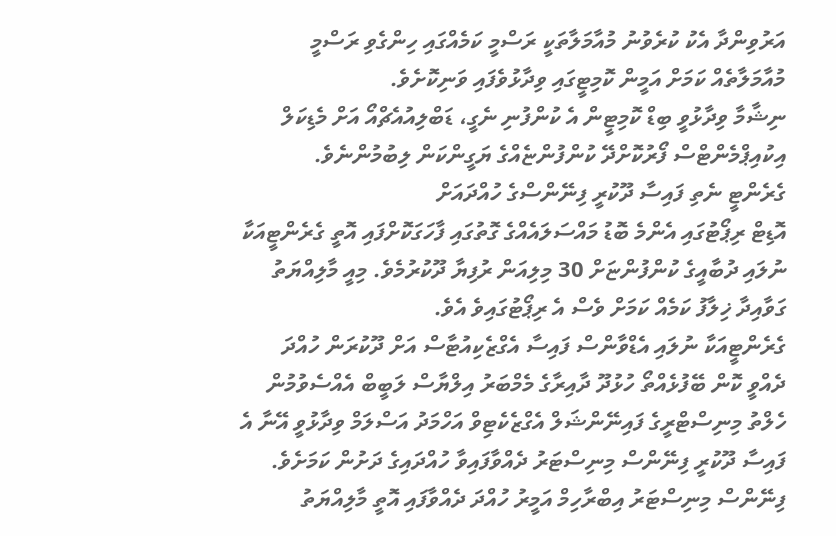އަރުވިންދާ އެކު ކުރެވުނު މުއާމަލާތަކީ ރަސްމީ ކަމެއްގައި ހިންގެވި ރަސްމީ މުއާމަލާތެއް ކަމަށް އަމީން ކޮމިޓީގައި ވިދާޅުވެފައި ވަނިކޮށެވެ.
ނިޝާމާ ވިދާޅުވީ ބިޑް ކޮމިޓީން އެ ކުންފުނި ނެގީ، ޑަބްލިއުއެޗްއޯ އަށް މެޑިކަލް އިކުއިޕްމެންޓްސް ފޯރުކޮށްދޭ ކުންފުންޏެއްގެ ޔަގީންކަން ލިބުމުންނެވެ.
ގެރެންޓީ ނެތި ފައިސާ ދޫކުރީ ފިނޭންސްގެ ހުއްދައަށް
އޮޑިޓް ރިޕޯޓުގައި އެންމެ ބޮޑު މައްސަލައެއްގެ ގޮތުގައި ފާހަގަކޮށްފައި އޮތީ ގެރެންޓީއަކާ ނުލައި ދުބާއީގެ ކުންފުންޏަށް 30 މިލިއަން ރުފިޔާ ދޫކުރުމެވެ. މިއީ މާލިއްޔަތު ގަވާއިދާ ޚިލާފު ކަމެއް ކަމަށް ވެސް އެ ރިޕޯޓުގައިވެ އެވެ.
ގެރެންޓީއަކާ ނުލައި އެޑްވާންސް ފައިސާ އެގްޒެކިއުޓާސް އަށް ދޫކުރަން ހުއްދަ ދެއްވީ ކޮން ބޭފުޅެއްތޯ ހުޅުދޫ ދާއިރާގެ މެމްބަރު އިލްޔާސް ލަބީބް އެއްސެވުމުން ހެލްތު މިނިސްޓްރީގެ ފައިނޭންޝަލް އެގްޒެކެޓިވް އަހްމަދު އަސްލަމް ވިދާޅުވީ އޭނާ އެ ފައިސާ ދޫކުރީ ފިނޭންސް މިނިސްޓަރު ދެއްވާފައިވާ ހުއްދައިގެ ދަށުން ކަމަށެވެ. ފިނޭންސް މިނިސްޓަރު އިބްރާހިމް އަމީރު ހުއްދަ ދެއްވާފައި އޮތީ މާލިއްޔަތު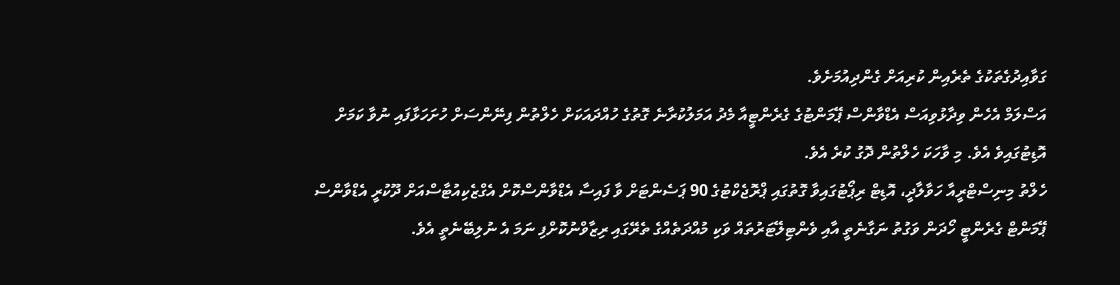ގަވާއިދުގެތަކުގެ ތެރެއިން ކުރިއަށް ގެންދިއުމަށެވެ.
އަސްލަމް އެހެން ވިދާޅުވިއަސް އެޑްވާންސް ޕޭމަންޓުގެ ގެރެންޓީއާ މެދު އަމަލުކުރާނެ ގޮތުގެ ހުއްދައަކަށް ހެލްތުން ފިނޭންސަށް ހުށަހަޅާފައި ނުވާ ކަމަށް އޮޑިޓުގައިވެ އެވެ. މި ވާހަކަ ހެލްތުން ދޮގު ކުރެ އެވެ.
ހެލްތު މިނިސްޓްރީއާ ހަވާލާދީ، އޮޑިޓް ރިޕޯޓުގައިވާ ގޮތުގައި ޕްރޮޖެކްޓުގެ 90 ޕަސެންޓަށް ވާ ފައިސާ އެޑްވާންސްކޮށް އެގްޒެކިއުޓާސްއަށް ދޫކުރީ އެޑްވާންސް ޕޭމަންޓް ގެރެންޓީ ހޯދަން ވަގުތު ނަގާނެތީ އާއި ވެންޓިލޭޓަރުތައް ވަކި މުއްދަތެއްގެ ތެރޭގައި ރިޒާވްނުކޮށްފި ނަމަ އެ ނުލިބޭނެތީ އެވެ.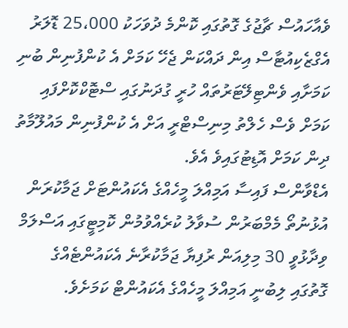ވެއާހައުސް ޗާޖުގެ ގޮތުގައި ކޮންމެ ދުވަހަކު 25،000 ޑޮލަރު އެގްޒެކިއުޓާސް އިން ދައްކަން ޖެހޭ ކަމަށް އެ ކުންފުނިން ބުނި ކަމަށާއި ވެންޓިލޭޓަރުތައް ހުރީ ގުދަނުގައި ސްޓޮކްކޮށްފައި ކަމަށް ވެސް ހެލްތު މިނިސްޓްރީ އަށް އެ ކުންފުނިން މައުލޫމާތު ދިން ކަމަށް އޮޑިޓުގައިވެ އެވެ.
އެޑްވާންސް ފައިސާ އަމިއްލަ މީހެއްގެ އެކައުންޓަށް ޖަމާކުރަން އުޅުނުތޯ މެމްބަރުން ސުވާލު ކުރެއްވުމުން ކޮމިޓީގައި އަސްލަމް ވިދާޅުވީ 30 މިލިއަން ރުފިޔާ ޖަމާކުރާނެ އެކައުންޓެއްގެ ގޮތުގައި ލިބުނީ އަމިއްލަ މީހެއްގެ އެކައުންޓް ކަމަށެވެ.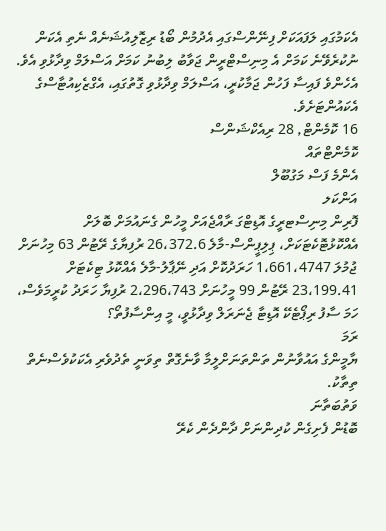އެކަމުގައި ލަފައަކަށް ފިނޭންސްގައި އެދުމުން ބޯޑު ރިޒޮލިއުޝަނެއް ނެތި އެކަން ނުކުރެވޭނެ ކަމަށް އެ މިނިސްޓްރީން ޖަވާބު ލިބުނު ކަމަށް އަސްލަމް ވިދާޅުވި އެވެ.
އެހެންވެ ފައިސާ ފަހުން ޖަމާކުރީ، އަސްލަމް ވިދާޅުވި ގޮތުގައި، އެގްޒެކިއުޓާސްގެ އެކައުންޓަށެވެ.
16 ކޮމެންޓް, 28 ރިއެކްޝަންސް
ކޮމެންޓްތައް
އެންމެ ފަސް މަގުބޫލް
އަންކަލ
ފޮރިން މިނިސްޓރީގެ އޮޑިޓްގަ ރާއްޖެއަށް މީހުން ގެނައުމަށް ބޮލަށް އެއްކޮޅުޓޮކެޓަކަށް، ޕިލިޕީންސް-މާލެ 26،372.6 ރުފިޔާގެ ރޭޓުން 63 މިހުނަށް ޖުމުލަ 1،661،4747 ހަރަދުކޮށް އަދި ނޭޕާލު-މާލެ އެއްކޮޅު ޓިކެޓަށް 23،199.41 ރޭޓުން 99 މީހުނަށް 2،296،743 ރުފިޔާ ހަރަދު ކުރީމަވެސް، ހަމަ ސާފު ރިޕޯޓެކޭ އޮޑިޓާ ޖެނަރަލް ވިދާޅުވީ، މީ އިންސާފުތޯ؟
ރަމަ
ޔާމީންގެ އައުވާނުން ތަންތަނަށްލީމާ ވާނެގޮތް ތިވަނީ ތެދުވެރި އެކަކުވެސްނެތް ތިތާކު.
ވަތުބަތާނަ
ބޮޑުން ފެށިގެން ކުދިންނަށް ދާންދެން ކެރޭ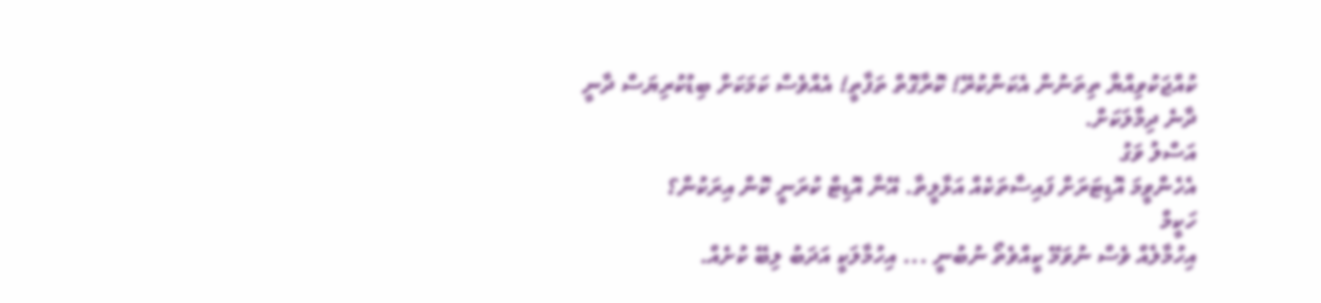ކުއްޖަކުވިއްޔާ ތިތަނުން އެކަންކުރޭ! ކޮރާގޮތް ތަފާތީ! އެއްވެސް ކަމަކަށް ބިޑުކުރިޔަސް ދާނީ ދާނެ ދިމާލަކަށް.
އަސްލު ވަގު
އެހެންވީމަ އޮޑިޓަރަށް ފައިސާތަކެއް އަޅާލީތާ. އޭނާ އޮޑިޓް ކުރަނީ ކޮން އިރަކުން؟
ހަކީމް
އިހުމާލެއް ވެސް ނުވަމޭ ކީއްވެތޯ ނުބުނީ ... އިހުމާލަކީ އަދަބު ލިބޭ ކުށެއް.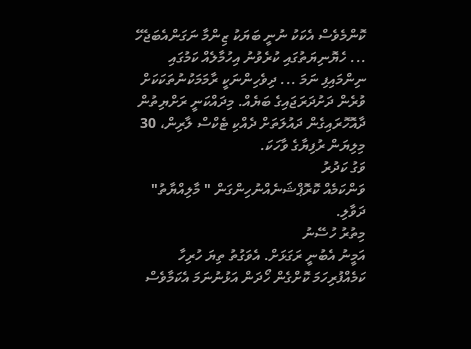ކޮންމެވެސް އެކަކު ނުނީ ބަޔަކު ޒިންމާ ނަގަންއެބަޖެހޭ ... ހެޔޮނިޔަތުގައި ކުރެވުނު އިހުމާލެއް ކަމުގައި ނިންމައިފި ނަމަ ... ދިވެހިންނަކީ ރާމަމަކުނުތަކަކަށް ވުރެން ދަށުދަރަޖައިގެ ބަޔެއް. މިދައްކަނީ ރަށްޔިތުން ދާއޮހޮރައިގެން ދައުލަތަށް ދެއްކި ޓެކްސް ލާރިން، 30 މިލިޔަން ރުފިޔާގެ ވާހަކަ.
ވަގު ކަދުރު
ވަންކަމެއް ކޮރޮޕްޝަނެއްނުހިންގަން " މާލިއްޔާތު" ދަވާލި.
މިތުރު ހުސޭނު
އަމީނު އެބުނީ ރަގަޅަށް. އެވަގުތު ތިޔަ ހުރިހާ ކަމެއްފުރިހަމަ ކޮށްގެން ހޯދަން އަޅުނުނަމަ އެކަމާވެސް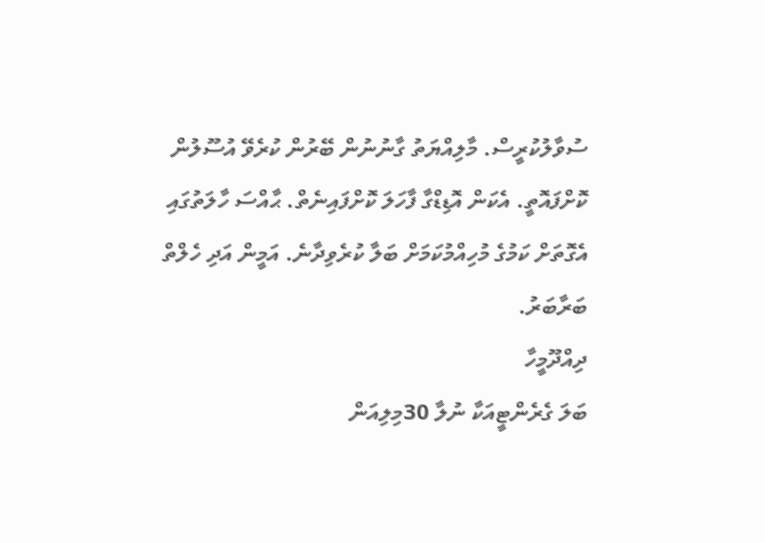ސުވާލުކުރީސް. މާލިއްޔަތު ގާނުނުން ބޭރުން ކުރެވޭ އުސޫލުން ކޮށްފައޮތީ. އެކަން އޮޑިޑްގާ ފާހަލަ ކޮށްފައިނެތް. ޙާއްސަ ހާލަތުގައި އެގޮތަށް ކަމުގެ މުހިއްމުކަމަށް ބަލާ ކުރެވިދާނެ. އަމީން އަދި ހެލްތް ބަރާބަރު.
ދިއްދޫމީހާ
ބަލަ ގެރެންޓީއަކާ ނުލާ 30މިލިއަން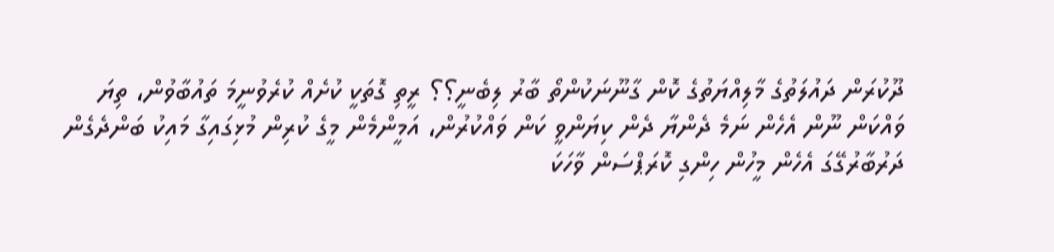ދޫކުރަން ދައުލަތުގެ މާލިއްޔަތުގެ ކޮން ގާނޫނަކުންތޯ ބާރު ލިބެނީ؟؟ ރީތި ގޮތަކީ ކުށެއް ކުރެވުނީމަ ތައުބާވުން، ތިޔަ ވައްކަން ނޫން އެހެން ނަމެ ދެންޔާ ދެން ކިޔަންވީ ކަން ވައްކުރުން، އަމީންމެން މީގެ ކުރިން މުޅިގައިގާ މައިކު ބަންދެގެން ދަރުބާރުގޭގަ އެހެން މީހުން ހިންގި ކޮރަޕްސަން ވާހަކަ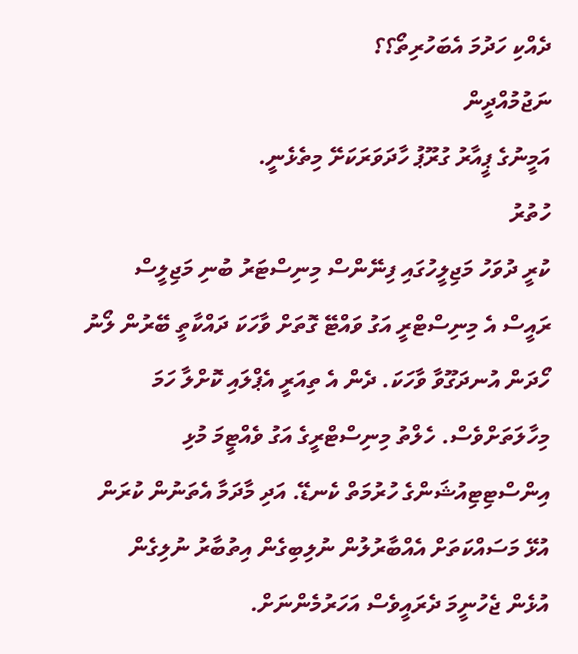ދެއްކި ހަދުމަ އެބަހުރިތޯ؟؟
ނަޖުމުއްދީން
އަމީނުގެ ޕީއާރު ގުރޫޕު ހާދަވަރަކަށޭ މިތެޅެނީ.
ހުތުރު
ކުރީ ދުވަހު މަޖިލީހުގައި ފިނޭންސް މިނިސްޓަރު ބުނި މަޖިލީސް ރައީސް އެ މިނިސްޓްރީ އަގު ވައްޓޭ ގޮތަށް ވާހަކަ ދައްކާތީ ބޭރުން ލޯނު ހޯދަން އުނދަގޫވާ ވާހަކަ. ދެން އެ ތިއަރީ އެޕްލައި ކޮށްލާ ހަމަ މިހާލަތަށްވެސް. ހެލްތު މިނިސްޓްރީގެ އަގު ވެއްޓީމަ މުޅި އިންސްޓިޓިއުޝަންގެ ހުރުމަތް ކެނޑޭ. އަދި މާދަމާ އެތަނުން ކުރަން އުޅޭ މަސައްކަތަށް އެއްބާރުލުން ނުލިބިގެން އިތުބާރު ނުލިގެން އުޅެން ޖެހުނީމަ ދެރައީވެސް އަހަރުމެންނަށް.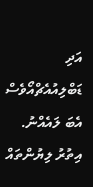އަދި ޑަބްލިއުއެޗްއޯވެސް އެބަ ލައެއްނު.
އިތުރު ލިޔުންތައް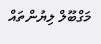މަގްބޫލް ލިޔުންތައް